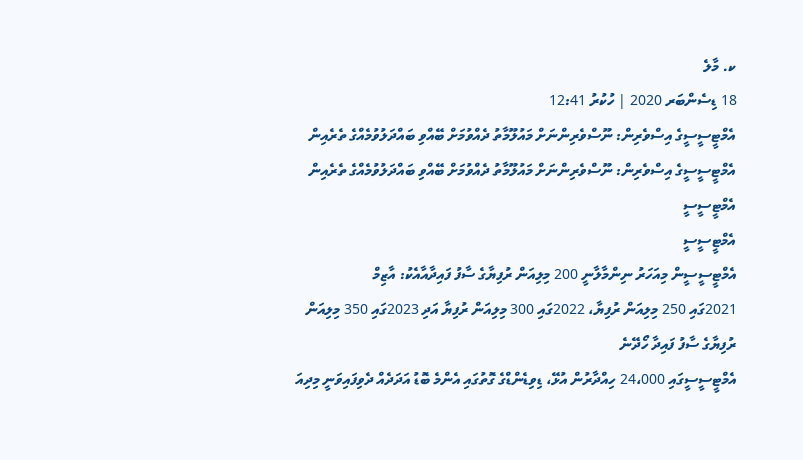ކ. މާލެ
18 ޑިސެންބަރ 2020 | ހުކުރު 12:41
އެމްޓީސީސީގެ އިސްވެރިން: ނޫސްވެރިންނަށް މައުލޫމާތު ދެއްވުމަށް ބޭއްވި ބައްދަލުވުމެއްގެ ތެރެއިން
އެމްޓީސީސީގެ އިސްވެރިން: ނޫސްވެރިންނަށް މައުލޫމާތު ދެއްވުމަށް ބޭއްވި ބައްދަލުވުމެއްގެ ތެރެއިން
އެމްޓީސީސީ
އެމްޓީސީސީ
އެމްޓީސީސީން މިއަހަރު ނިންމާލާނީ 200 މިލިއަން ރުފިޔާގެ ސާފު ފައިދާއާއެކު: އާޒިމް
2021ގައި 250 މިލިއަން ރުފިޔާ، 2022ގައި 300 މިލިއަން ރުފިޔާ އަދި 2023ގައި 350 މިލިއަން ރުފިޔާގެ ސާފު ފައިދާ ހޯދޭނެ
އެމްޓީސީސީގައި 24،000 ހިއްދާރުން އުޅޭ، ޑިވިޑެންޑްގެ ގޮތުގައި އެންމެ ބޮޑު އަދަދެއް ދެވިފައިވަނީ މިދިއަ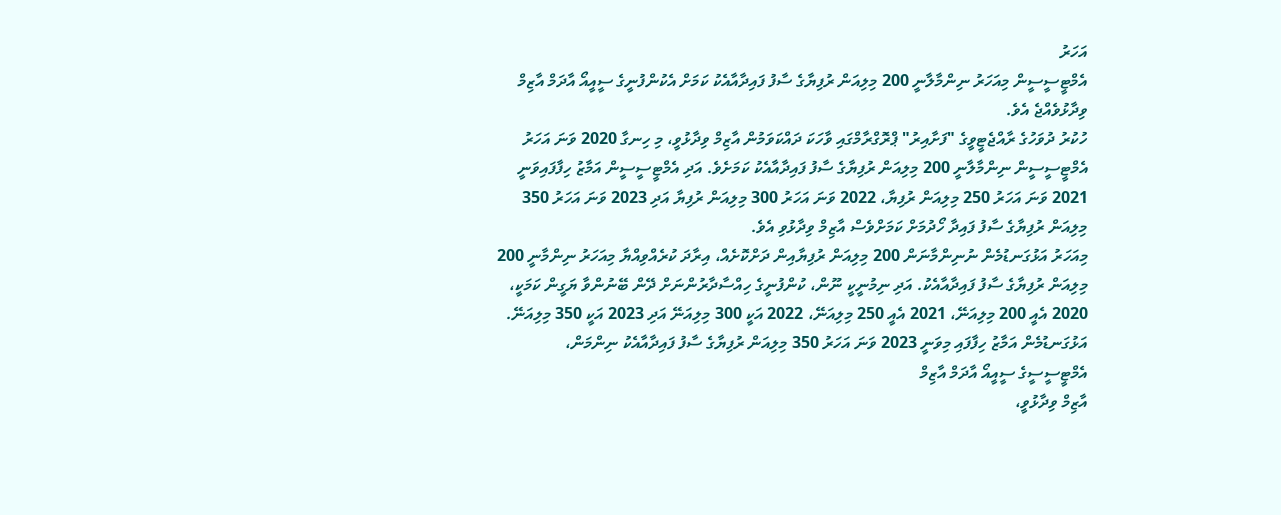އަހަރު
އެމްޓީސީސީން މިއަހަރު ނިންމާލާނީ 200 މިލިއަން ރުފިޔާގެ ސާފު ފައިދާއާއެކު ކަމަށް އެކުންފުނީގެ ސީއީއޯ އާދަމް އާޒިމް ވިދާޅުވެއްޖެ އެވެ.
ހުކުރު ދުވަހުގެ ރާއްޖެޓީވީގެ "ފަށާއިރު" ޕްރޮގްރާމްގައި ވާހަކަ ދައްކަވަމުން އާޒިމް ވިދާޅުވީ، މި ހިނގާ 2020 ވަނަ އަހަރު އެމްޓީސީސީން ނިންމާލާނީ 200 މިލިއަން ރުފިޔާގެ ސާފު ފައިދާއާއެކު ކަމަށެވެ. އަދި އެމްޓީސީސީން އަމާޒު ހިފާފައިވަނީ 2021 ވަނަ އަހަރު 250 މިލިއަން ރުފިޔާ، 2022 ވަނަ އަހަރު 300 މިލިއަން ރުފިޔާ އަދި 2023 ވަނަ އަހަރު 350 މިލިއަން ރުފިޔާގެ ސާފު ފައިދާ ހޯދުމަށް ކަމަށްވެސް އާޒިމް ވިދާޅުވި އެވެ.
މިއަހަރު އަޅުގަނޑުމެން ނުނިންމާނަން 200 މިލިއަން ރުފިޔާއިން ދަށްކޮށެއް، އިރާދަ ކުރެއްވިއްޔާ މިއަހަރު ނިންމާނީ 200 މިލިއަން ރުފިޔާގެ ސާފު ފައިދާއާއެކު. އަދި ނިމުނީކީ ނޫން، ކުންފުނީގެ ހިއްސާދާރުންނަށް ދޭން ބޭނުންވާ ޔަގީން ކަމަކީ، 2020 އެއީ 200 މިލިއަނޭ، 2021 އެއީ 250 މިލިއަނޭ، 2022 އަކީ 300 މިލިއަނޭ އަދި 2023 އަކީ 350 މިލިއަނޭ. އަޅުގަނޑުމެން އަމާޒު ހިފާފައި މިވަނީ 2023 ވަނަ އަހަރު 350 މިލިއަން ރުފިޔާގެ ސާފު ފައިދާއާއެކު ނިންމަން،
އެމްޓީސީސީގެ ސީއީއޯ އާދަމް އާޒިމް
އާޒިމް ވިދާޅުވީ،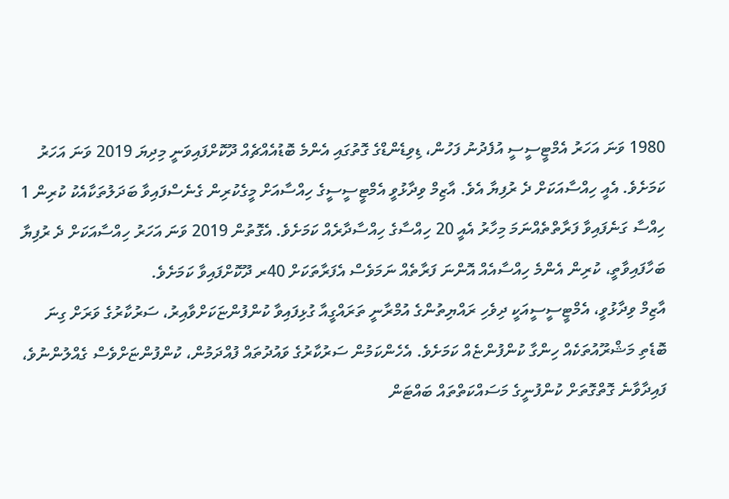1980 ވަނަ އަހަރު އެމްޓީސީސީ އުފެދުނު ފަހުން، ޑިވިޑެންޑްގެ ގޮތުގައި އެންމެ ބޮޑުއެއްޗެއް ދޫކޮށްފައިވަނީ މިދިޔަ 2019 ވަނަ އަހަރު ކަމަށެވެ. އެއީ ހިއްސާއަކަށް ދެ ރުފިޔާ އެވެ. އާޒިމް ވިދާޅުވީ އެމްޓީސީސީގެ ހިއްސާއަށް މީގެކުރިން ގެނެސްފައިވާ ބަދަލުތަކާއެކު ކުރިން 1 ހިއްސާ ގަނެފައިވާ ފަރާތްތެއްނަމަ މިހާރު އެއީ 20 ހިއްސާގެ ހިއްސާދާރެއް ކަމަށެވެ. އެގޮތުން 2019 ވަނަ އަހަރު ހިއްސާއަކަށް ދެ ރުފިޔާ ބަހާފައިވާތީ، ކުރިން އެންމެ ހިއްސާއެއް އޮންނަ ފަރާތެއް ނަމަވެސް އެފަރާތަކަށް 40ރ ދޫކޮށްފައިވާ ކަމަށެވެ.
އާޒިމް ވިދާޅުވީ، އެމްޓީސީސީއަކީ ދިވެހި ރައްޔިތުންގެ އުމްރާނީ ތަރައްގީއާ ގުޅިފައިވާ ކުންފުންޏަކަށްވާއިރު، ސަރުކާރުގެ ވަރަށް ގިނަ ބޮޑެތި މަޝްރޫއުތަކެއް ހިންގާ ކުންފުންޏެއް ކަމަށެވެ. އެހެންކަމުން ސަރުކާރުގެ ވައުދުތައް ފުއްދަމުން، ކުންފުންޏަށްވެސް ގެއްލުންނުވެ، ފައިދާވާނެ ގޮތްގޮތަށް ކުންފުނީގެ މަސައްކަތްތައް ބައްޓަން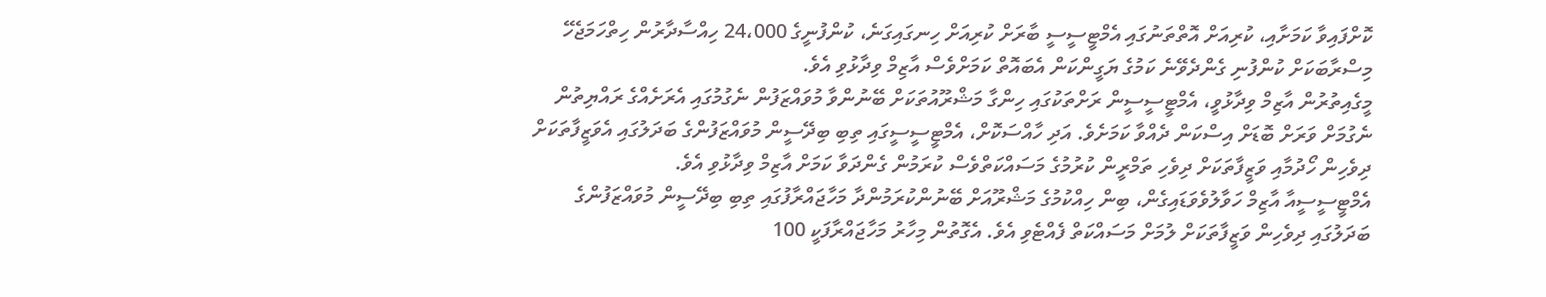ކޮށްފައިވާ ކަމަށާއި، ކުރިއަށް އޮތްތަނުގައި އެމްޓީސީސީ ބާރަށް ކުރިއަށް ހިނގައިގަނެ، ކުންފުނީގެ 24،000 ހިއްސާދާރުން ހިތްހަމަޖެހޭ މިސްރާބަކަށް ކުންފުނި ގެންދެވޭނެ ކަމުގެ ޔަގީންކަން އެބައޮތް ކަމަށްވެސް އާޒިމް ވިދާޅުވި އެވެ.
މީގެއިތުރުން އާޒިމް ވިދާޅުވީ، އެމްޓީސީސީން ރަށްތަކުގައި ހިންގާ މަޝްރޫއުތަކަށް ބޭނުންވާ މުވައްޒަފުން ނެގުމުގައި އެރަށެއްގެ ރައްޔިތުން ނެގުމަށް ވަރަށް ބޮޑަށް އިސްކަން ދެއްވާ ކަމަށެވެ. އަދި ހާއްސަކޮށް، އެމްޓީސީސީގައި ތިބި ބިދޭސީން މުވައްޒަފުންގެ ބަދަލުގައި އެވަޒީފާތަކަށް ދިވެހިން ހޯދުމާއި ވަޒީފާތަކަށް ދިވެހި ތަމްރީން ކުރުމުގެ މަސައްކަތްވެސް ކުރަމުން ގެންދަވާ ކަމަށް އާޒިމް ވިދާޅުވި އެވެ.
އެމްޓީސީސީއާ އާޒިމް ހަވާލުވެވަޑައިގެން، ބިން ހިއްކުމުގެ މަޝްރޫއަށް ބޭނުންކުރަމުންދާ މަހާޖައްރާފުގައި ތިބި ބިދޭސީން މުވައްޒަފުންގެ ބަދަލުގައި ދިވެހިން ވަޒީފާތަކަށް ލުމަށް މަސައްކަތް ފެއްޓެވި އެވެ. އެގޮތުން މިހާރު މަހާޖައްރާފަކީ 100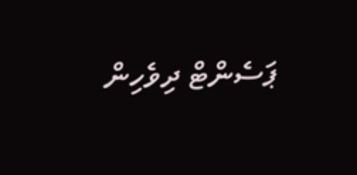ޕަސެންޓް ދިވެހިން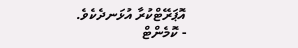އޮޕަރޭޓްކުރާ އުޅަނދެކެވެ.
- ކޮމެންޓް